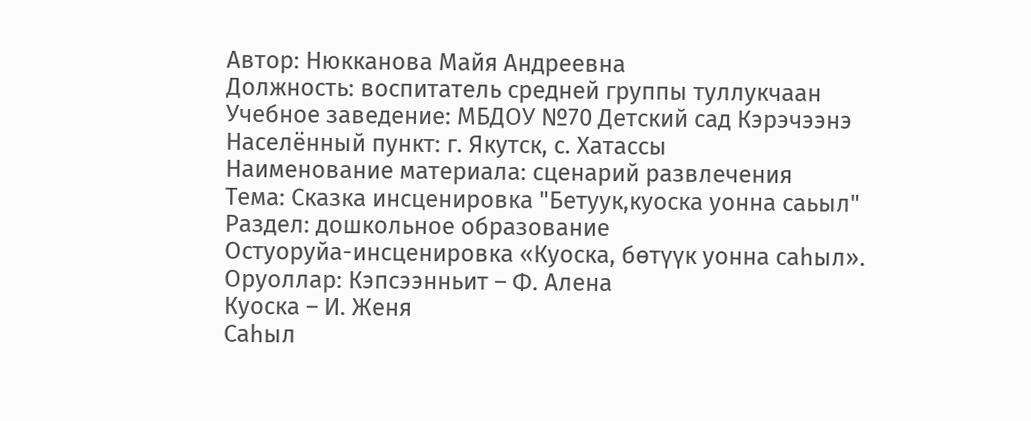Автор: Нюкканова Майя Андреевна
Должность: воспитатель средней группы туллукчаан
Учебное заведение: МБДОУ №70 Детский сад Кэрэчээнэ
Населённый пункт: г. Якутск, с. Хатассы
Наименование материала: сценарий развлечения
Тема: Сказка инсценировка "Бетуук,куоска уонна саьыл"
Раздел: дошкольное образование
Остуоруйа-инсценировка «Куоска, бөтүүк уонна саһыл».
Оруоллар: Кэпсээнньит – Ф. Алена
Куоска – И. Женя
Саһыл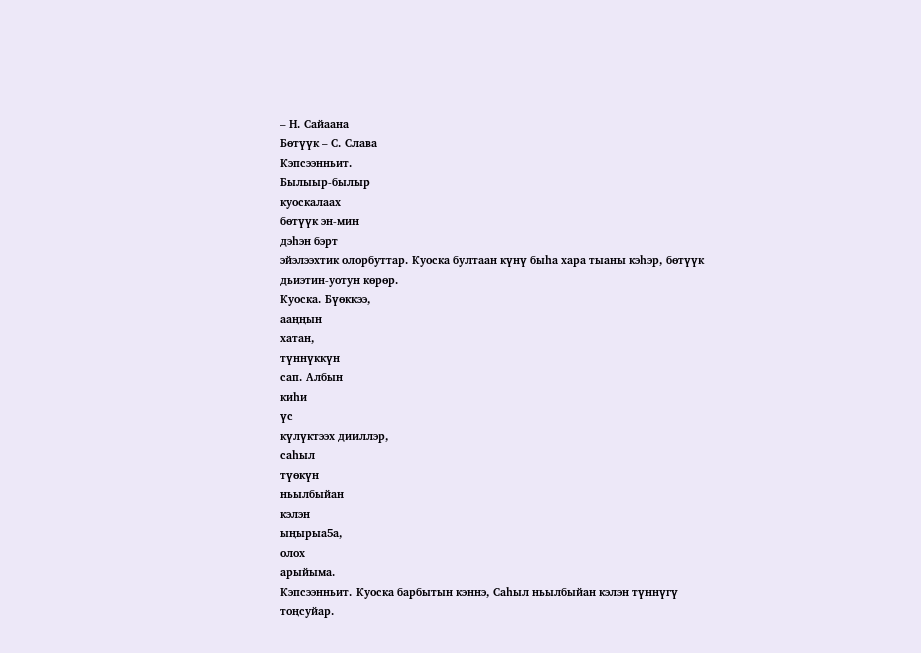– Н. Сайаана
Бөтүүк – С. Слава
Кэпсээнньит.
Былыыр-былыр
куоскалаах
бөтүүк эн-мин
дэһэн бэрт
эйэлээхтик олорбуттар. Куоска бултаан күнү быһа хара тыаны кэһэр, бөтүүк
дьиэтин-уотун көрөр.
Куоска. Бүөккээ,
ааңңын
хатан,
түннүккүн
сап. Албын
киһи
үс
күлүктээх дииллэр,
саһыл
түөкүн
ньылбыйан
кэлэн
ыңырыа5а,
олох
арыйыма.
Кэпсээнньит. Куоска барбытын кэннэ, Саһыл ньылбыйан кэлэн түннүгү
тоңсуйар.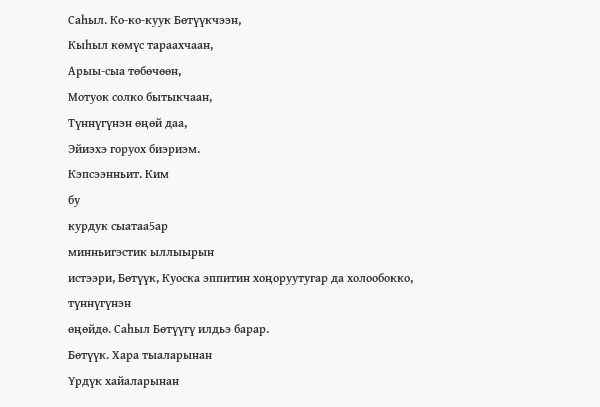Саһыл. Ко-ко-куук Бөтүүкчээн,
Кыһыл көмүс тараахчаан,
Арыы-сыа төбөчөөн,
Мотуок солко бытыкчаан,
Түннүгүнэн өңөй даа,
Эйиэхэ горуох биэриэм.
Кэпсээнньит. Ким
бу
курдук сыатаа5ар
минньигэстик ыллыырын
истээри, Бөтүүк, Куоска эппитин хоңоруутугар да холообокко, түннүгүнэн
өңөйдө. Саһыл Бөтүүгү илдьэ барар.
Бөтүүк. Хара тыаларынан
Yрдүк хайаларынан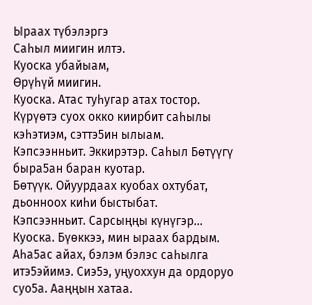Ыраах түбэлэргэ
Саһыл миигин илтэ.
Куоска убайыам,
Өрүһүй миигин.
Куоска. Атас туһугар атах тостор. Күрүөтэ суох окко киирбит саһылы
кэһэтиэм, сэттэ5ин ылыам.
Кэпсээнньит. Эккирэтэр. Саһыл Бөтүүгү быра5ан баран куотар.
Бөтүүк. Ойуурдаах куобах охтубат, дьонноох киһи быстыбат.
Кэпсээнньит. Сарсыңңы күнүгэр…
Куоска. Бүөккээ, мин ыраах бардым. Аһа5ас айах, бэлэм бэлэс саһылга
итэ5эйимэ. Сиэ5э, уңуоххун да ордоруо суо5а. Ааңңын хатаа.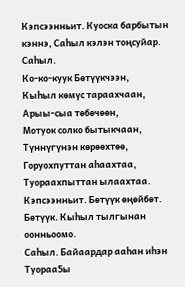Кэпсээнньит. Куоска барбытын кэннэ, Саһыл кэлэн тоңсуйар.
Саһыл.
Ко-ко-куук Бөтүүкчээн,
Кыһыл көмүс тараахчаан,
Арыы-сыа төбөчөөн,
Мотуок солко бытыкчаан,
Түннүгүнэн көрөөхтөө,
Горуохпуттан аһаахтаа,
Туораахпыттан ылаахтаа.
Кэпсээнньит. Бөтүүк өңөйбөт.
Бөтүүк. Кыһыл тылгынан оонньоомо.
Саһыл. Байаардар ааһан иһэн
Туораа5ы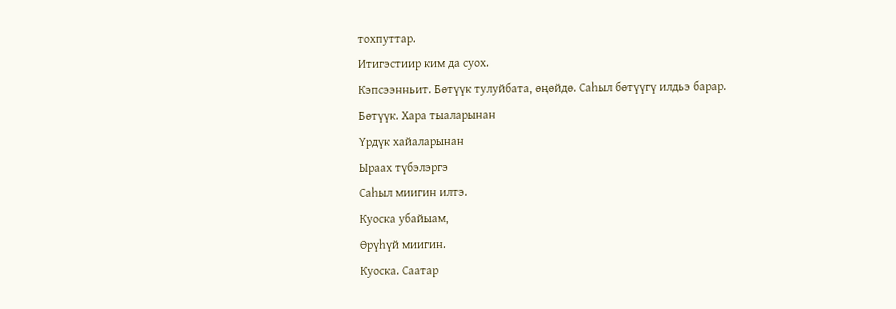тохпуттар.
Итигэстиир ким да суох.
Кэпсээнньит. Бөтүүк тулуйбата, өңөйдө. Саһыл бөтүүгү илдьэ барар.
Бөтүүк. Хара тыаларынан
Yрдүк хайаларынан
Ыраах түбэлэргэ
Саһыл миигин илтэ.
Куоска убайыам,
Өрүһүй миигин.
Куоска. Саатар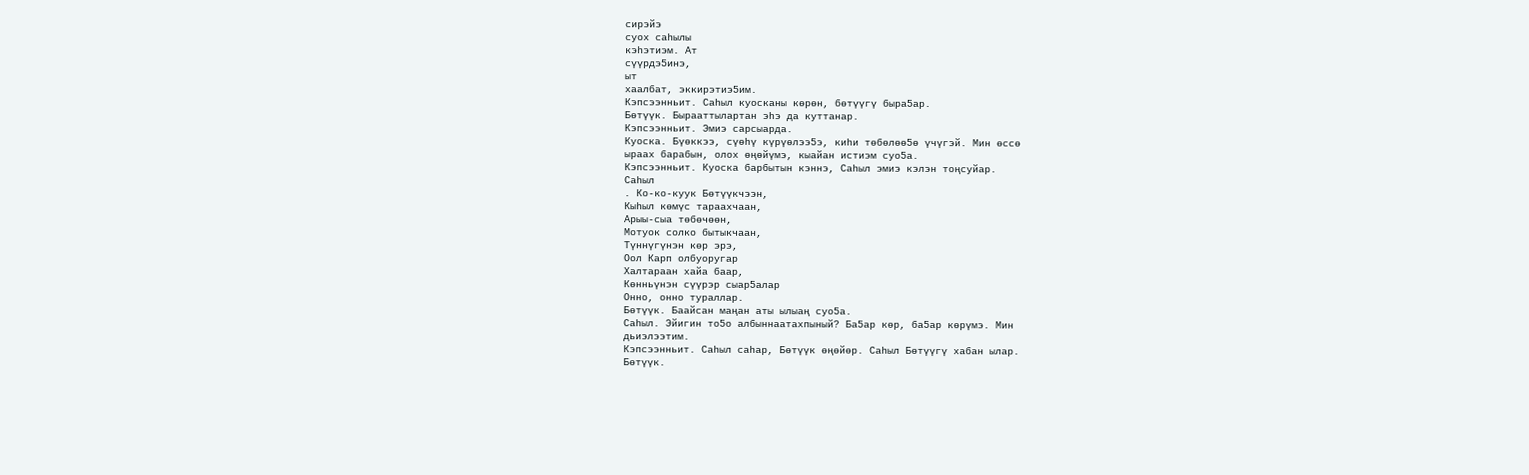сирэйэ
суох саһылы
кэһэтиэм. Ат
сүүрдэ5инэ,
ыт
хаалбат, эккирэтиэ5им.
Кэпсээнньит. Саһыл куосканы көрөн, бөтүүгү быра5ар.
Бөтүүк. Бырааттылартан эһэ да куттанар.
Кэпсээнньит. Эмиэ сарсыарда.
Куоска. Бүөккээ, сүөһү күрүөлээ5э, киһи төбөлөө5ө үчүгэй. Мин өссө
ыраах барабын, олох өңөйүмэ, кыайан истиэм суо5а.
Кэпсээнньит. Куоска барбытын кэннэ, Саһыл эмиэ кэлэн тоңсуйар.
Саһыл
. Ко-ко-куук Бөтүүкчээн,
Кыһыл көмүс тараахчаан,
Арыы-сыа төбөчөөн,
Мотуок солко бытыкчаан,
Түннүгүнэн көр эрэ,
Оол Карп олбуоругар
Халтараан хайа баар,
Көнньүнэн сүүрэр сыар5алар
Онно, онно тураллар.
Бөтүүк. Баайсан маңан аты ылыаң суо5а.
Саһыл. Эйигин то5о албыннаатахпыный? Ба5ар көр, ба5ар көрүмэ. Мин
дьиэлээтим.
Кэпсээнньит. Саһыл саһар, Бөтүүк өңөйөр. Саһыл Бөтүүгү хабан ылар.
Бөтүүк.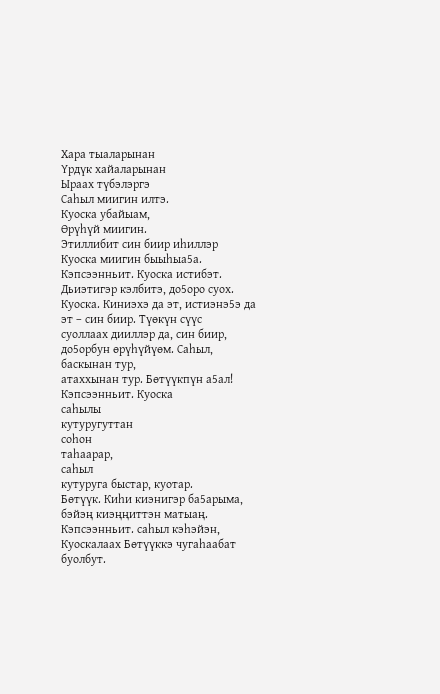Хара тыаларынан
Yрдүк хайаларынан
Ыраах түбэлэргэ
Саһыл миигин илтэ.
Куоска убайыам,
Өрүһүй миигин.
Этиллибит син биир иһиллэр
Куоска миигин быыһыа5а.
Кэпсээнньит. Куоска истибэт. Дьиэтигэр кэлбитэ, до5оро суох.
Куоска. Киниэхэ да эт, истиэнэ5э да эт – син биир. Түөкүн сүүс
суоллаах дииллэр да, син биир, до5орбун өрүһүйүөм. Саһыл, баскынан тур,
атаххынан тур. Бөтүүкпүн а5ал!
Кэпсээнньит. Куоска
саһылы
кутуругуттан
соһон
таһаарар,
саһыл
кутуруга быстар, куотар.
Бөтүүк. Киһи киэнигэр ба5арыма, бэйэң киэңңиттэн матыаң.
Кэпсээнньит. саһыл кэһэйэн, Куоскалаах Бөтүүккэ чугаһаабат буолбут.